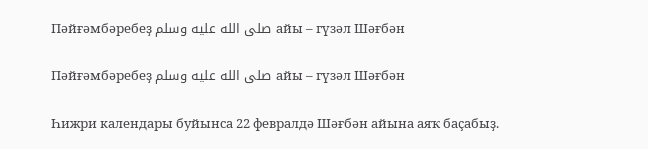Пәйғәмбәребеҙ صلى الله عليه وسلم айы – гүзәл Шәғбән

Пәйғәмбәребеҙ صلى الله عليه وسلم айы – гүзәл Шәғбән

Һижри календары буйынса 22 февралдә Шәғбән айына аяҡ баҫабыҙ.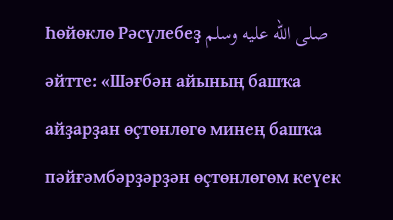Һөйөклө Рәсүлебеҙ صلى الله عليه وسلم әйтте: «Шәғбән айының башҡа айҙарҙан өҫтөнлөгө минең башҡа пәйғәмбәрҙәрҙән өҫтөнлөгөм кеүек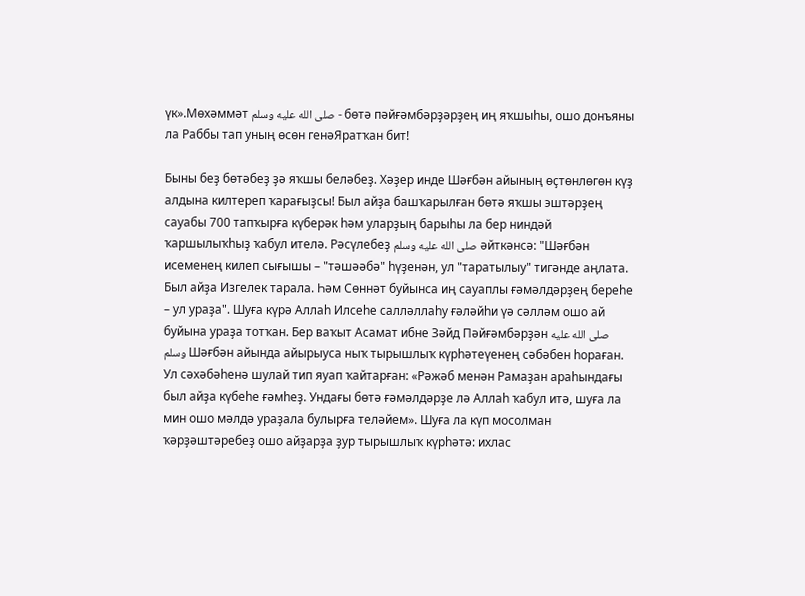үк».Мөхәммәт صلى الله عليه وسلم - бөтә пәйғәмбәрҙәрҙең иң яҡшыһы, ошо донъяны ла Раббы тап уның өсөн генәЯратҡан бит!

Быны беҙ бөтәбеҙ ҙә яҡшы беләбеҙ. Хәҙер инде Шәғбән айының өҫтөнлөгөн күҙ алдына килтереп ҡарағыҙсы! Был айҙа башҡарылған бөтә яҡшы эштәрҙең сауабы 700 тапҡырға күберәк һәм уларҙың барыһы ла бер ниндәй ҡаршылыҡһыҙ ҡабул ителә. Рәсүлебеҙ صلى الله عليه وسلم әйткәнсә: "Шәғбән исеменең килеп сығышы – "тәшәәбә" һүҙенән, ул "таратылыу" тигәнде аңлата. Был айҙа Изгелек тарала. Һәм Сөннәт буйынса иң сауаплы ғәмәлдәрҙең береһе – ул ураҙа". Шуға күрә Аллаһ Илсеһе салләллаһу ғәләйһи үә сәлләм ошо ай буйына ураҙа тотҡан. Бер ваҡыт Асамат ибне Зәйд Пәйғәмбәрҙән صلى الله عليه وسلم Шәғбән айында айырыуса ныҡ тырышлыҡ күрһәтеүенең сәбәбен һораған. Ул сәхәбәһенә шулай тип яуап ҡайтарған: «Рәжәб менән Рамаҙан араһындағы был айҙа күбеһе ғәмһеҙ. Ундағы бөтә ғәмәлдәрҙе лә Аллаһ ҡабул итә, шуға ла мин ошо мәлдә ураҙала булырға теләйем». Шуға ла күп мосолман ҡәрҙәштәребеҙ ошо айҙарҙа ҙур тырышлыҡ күрһәтә: ихлас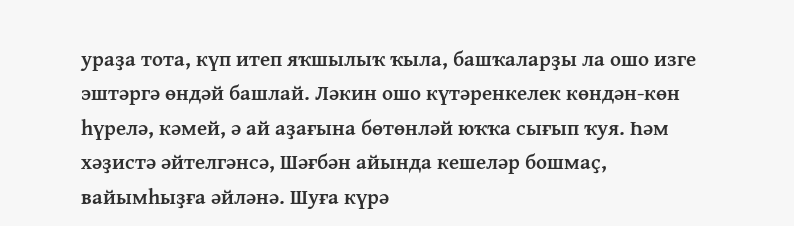ураҙа тота, күп итеп яҡшылыҡ ҡыла, башҡаларҙы ла ошо изге эштәргә өндәй башлай. Ләкин ошо күтәренкелек көндән-көн һүрелә, кәмей, ә ай аҙағына бөтөнләй юҡҡа сығып ҡуя. Һәм хәҙистә әйтелгәнсә, Шәғбән айында кешеләр бошмаҫ, вайымһыҙға әйләнә. Шуға күрә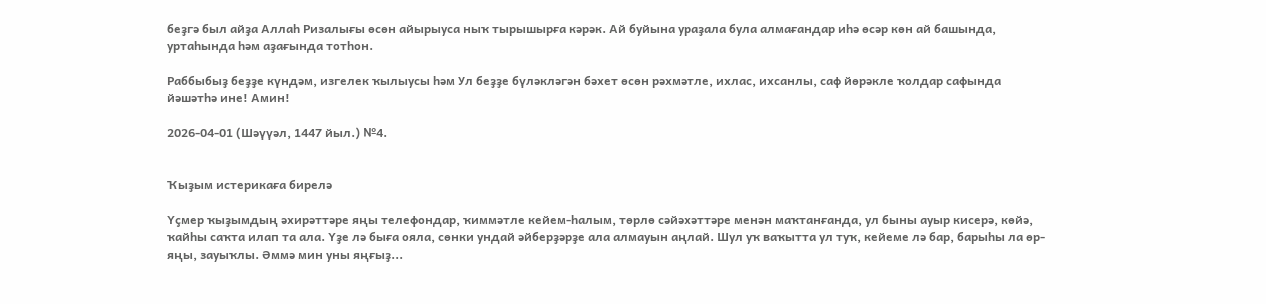беҙгә был айҙа Аллаһ Ризалығы өсөн айырыуса ныҡ тырышырға кәрәк. Ай буйына ураҙала була алмағандар иһә өсәр көн ай башында, уртаһында һәм аҙағында тотһон.

Раббыбыҙ беҙҙе күндәм, изгелек ҡылыусы һәм Ул беҙҙе бүләкләгән бәхет өсөн рәхмәтле, ихлас, ихсанлы, саф йөрәкле ҡолдар сафында йәшәтһә ине! Амин!

2026-04-01 (Шәүүәл, 1447 йыл.) №4.


Ҡыҙым истерикаға бирелә

Үҫмер ҡыҙымдың әхирәттәре яңы телефондар, ҡиммәтле кейем-һалым, төрлө сәйәхәттәре менән маҡтанғанда, ул быны ауыр кисерә, көйә, ҡайһы саҡта илап та ала. Үҙе лә быға ояла, сөнки ундай әйберҙәрҙе ала алмауын аңлай. Шул уҡ ваҡытта ул туҡ, кейеме лә бар, барыһы ла өр-яңы, зауыҡлы. Әммә мин уны яңғыҙ...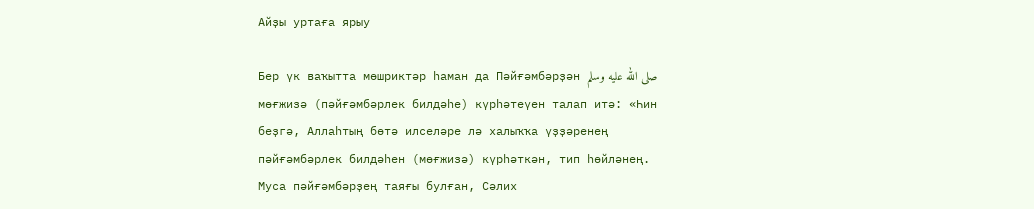Айҙы уртаға ярыу

Бер үк ваҡытта мөшриктәр һаман да Пәйғәмбәрҙән صلى الله عليه وسلم мөғжизә (пәйғәмбәрлек билдәһе) күрһәтеүен талап итә: «Һин беҙгә, Аллаһтың бөтә илселәре лә халыҡҡа үҙҙәренең пәйғәмбәрлек билдәһен (мөғжизә) күрһәткән, тип һөйләнең. Муса пәйғәмбәрҙең таяғы булған, Сәлих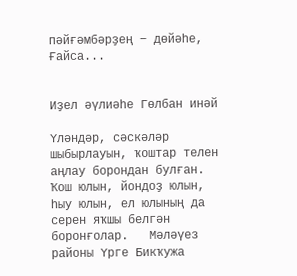пәйғәмбәрҙең − дөйәһе, Ғайса...


Иҙел әүлиәһе Гөлбан инәй

Үләндәр, сәскәләр шыбырлауын, ҡоштар телен аңлау борондан булған. Ҡош юлын, йондоҙ юлын, һыу юлын, ел юлының да серен яҡшы белгән боронғолар.   Мәләүез районы Үрге Бикҡужа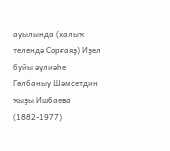ауылында (халыҡ телендә Сорғаяҙ) Иҙел буйы әүлиәһе Гөлбаныу Шәмсетдин ҡыҙы Ишбаева (1882-1977)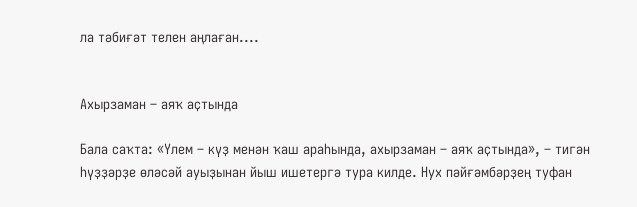ла тәбиғәт телен аңлаған....


Ахырзаман – аяҡ аҫтында

Бала саҡта: «Үлем – күҙ менән ҡаш араһында, ахырзаман – аяҡ аҫтында», – тигән һүҙҙәрҙе өләсәй ауыҙынан йыш ишетергә тура килде. Нух пәйғәмбәрҙең туфан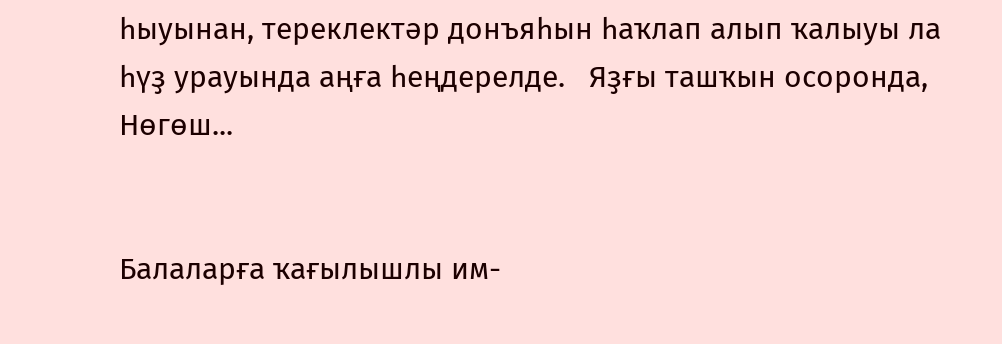һыуынан, тереклектәр донъяһын һаҡлап алып ҡалыуы ла һүҙ урауында аңға һеңдерелде.   Яҙғы ташҡын осоронда, Нөгөш...


Балаларға ҡағылышлы им-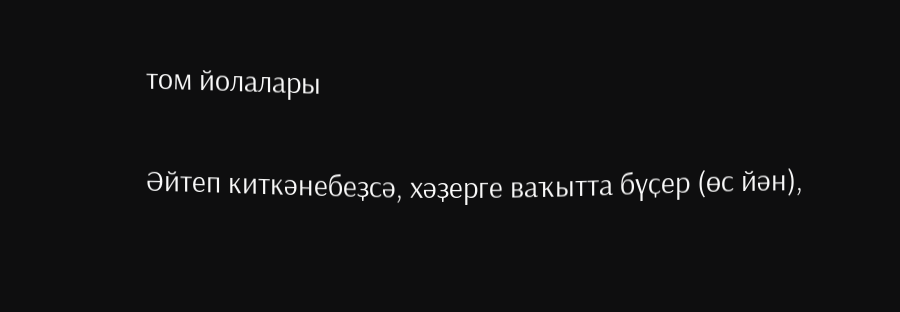том йолалары

Әйтеп киткәнебеҙсә, хәҙерге ваҡытта бүҫер (өс йән),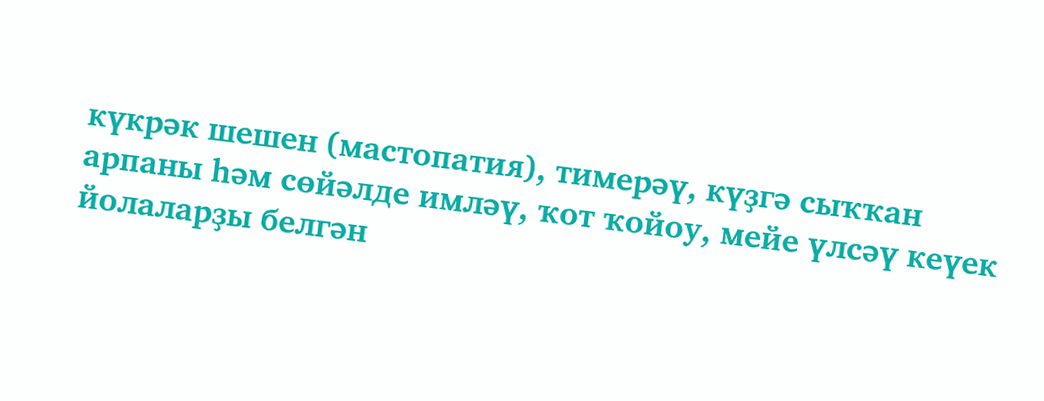күкрәк шешен (мастопатия), тимерәү, күҙгә сыҡҡан арпаны һәм сөйәлде имләү, ҡот ҡойоу, мейе үлсәү кеүек йолаларҙы белгән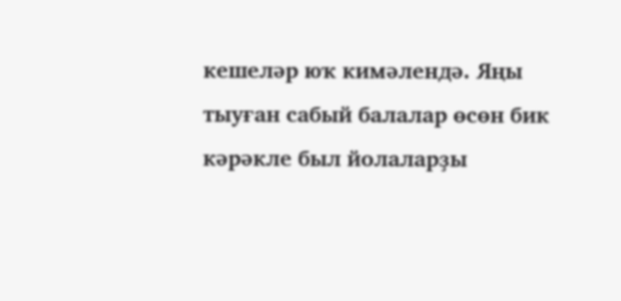кешеләр юҡ кимәлендә. Яңы тыуған сабый балалар өсөн бик кәрәкле был йолаларҙы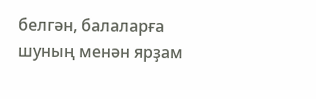белгән, балаларға шуның менән ярҙам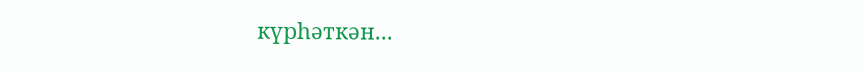күрһәткән...